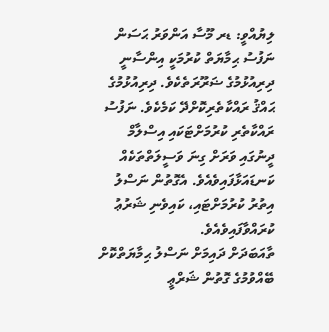ލިޔުއްވީ: ޑރ މޫސާ އަންވަރު ޙަސަން
ނަފުސު ޙިމާޔަތް ކުރުމަކީ އިންސާނީ ދިރިއުޅުމުގެ ޟަރޫރަތެކެވެ. ދިރިއުޅުމުގެ ޙައްޤު ރައްކާތެރިކޮށްދޭ ކަމެކެވެ. ނަފުސު ރައްކާތެރި ކުރުމަށްޓަކައި އިސްލާމް ދީނުގައި ވަރަށް ގިނަ ވަސީލަތްތަކެއް ކަނޑައަޅާފައިވެއެވެ. އެގޮތުން ނަސްލު އިތުރު ކުރުމަށްޓައި، ކައިވެނި ޝަރުޢު ކުރައްވާފައިވެއެވެ.
ތާއަބަދަށް ދައިމަށް ނަސްލު ޙިމާޔަތްކޮށް ބޭއްވުމުގެ ގޮތުން ޝަރްޢީ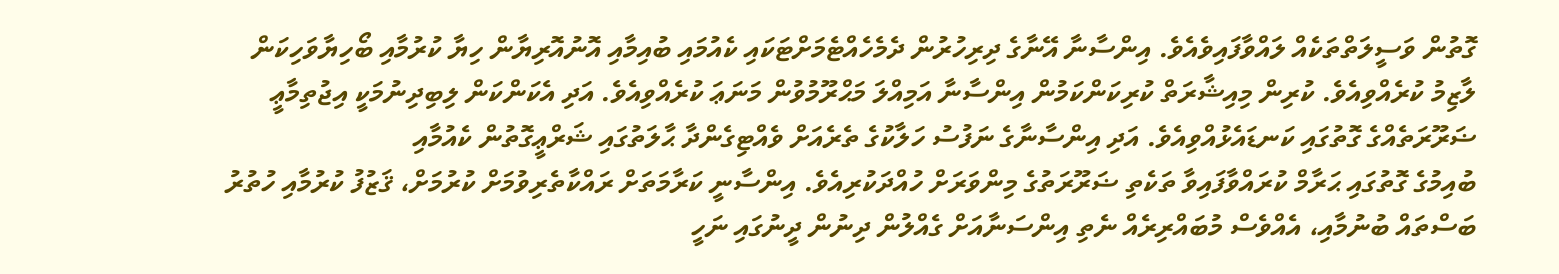ގޮތުން ވަސީލަތްތަކެއް ލައްވާފައިވެއެވެ. އިންސާނާ އޭނާގެ ދިރިހުރުން ދެމެހެއްޓެމަށްޓަކައި ކެއުމައި ބުއިމާއި އޮނުއޮރިޔާން ހިޔާ ކުރުމާއި ބޯހިޔާވަހިކަން ލާޒިމު ކުރެއްވިއެވެ. ކުރިން މިއިޝާރަތް ކުރިކަންކަމުން އިންސާނާ އަމިއްލަ މަޙްރޫމުވުން މަނަޢަ ކުރެއްވިއެވެ. އަދި އެކަންކަން ލިބިދިނުމަކީ އިޖުތިމާޢީ ޟަރޫރަތެއްގެ ގޮތުގައި ކަނޑައެޅުއްވިއެވެ. އަދި އިންސާނާގެ ނަފުސު ހަލާކުގެ ތެރެއަށް ވެއްޓިގެންދާ ޙާލަތުގައި ޝަރްޢީގޮތުން ކެއުމާއި
ބުއިމުގެ ގޮތުގައި ޙަރާމް ކުރައްވާފައިވާ ތަކެތި ޟަރޫރަތުގެ މިންވަރަށް ހުއްދަކުރިއެވެ. އިންސާނީ ކަރާމަތަށް ރައްކާތެރިވުމަށް ކުރުމަށް، ޤަޒުފު ކުރުމާއި ހުތުރު ބަސްތައް ބުނުމާއި، އެއްވެސް މުބައްރިރެއް ނެތި އިންސަނާއަށް ގެއްލުން ދިނުން ދީނުގައި ނަހީ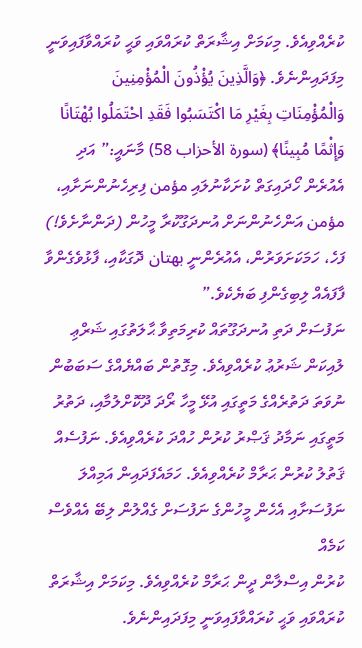ކުރެއްވިއެވެ. މިކަމަށް އިޝާރަތް ކުރައްވައި ވަޙީ ކުރައްވާފައިވަނީ މިފަދައިންނެވެ. ﴿وَالَّذِينَ يُؤْذُونَ الْمُؤْمِنِينَ وَالْمُؤْمِنَاتِ بِغَيْرِ مَا اكْتَسَبُوا فَقَدِ احْتَمَلُوا بُهْتَانًا وَإِثْمًا مُبِينًا﴾ (سورة الأحزاب 58) މާނައީ:” އަދި އެއުރެން ހޯދައިގަތް ކުށަކާނުލައި مؤمن ފިރިހެނުންނަށާއި، مؤمن އަންހެނުންނަށް އުނދަގޫކުރާ މީހުން (ދަންނާށެވެ!) ފަހެ، ހަމަކަށަވަރުން، އެއުރެންނީ بهتان ދޮގަކާއި، ފާޅުވެގެންވާ ފާފައެއް ލިބިގެންފި ބަޔެކެވެ.”
ނަފުސަށް ދަތި އުނދަގޫތައް ކުރިމަތިވާ ޙާލަތުގައި ޝަރްޢި ލުއިކަން ޝަރުޢު ކުރެއްވިއެވެ. މިގޮތުން ބައްޔެއްގެ ސަބަބުން ނުވަތަ ދަތުރެއްގެ މަތީގައި އުޅޭ މީހާ ރޯދަ ދޫކޮށްލުމާއި، ދަތުރު މަތީގައި ނަމާދު ޤަޞްރު ކުރުން ހުއްދަ ކުރެއްވިއެވެ. ނަފުސެއް ޤަތުލު ކުރުން ޙަރާމް ކުރެއްވިއެވެ. ހަމައެފަދައިން އަމިއްލަ ނަފުސަށާއި އެހެން މީހުންގެ ނަފުސަށް ގެއްލުން ލިބޭ އެއްވެސް ކަމެއް
ކުރުން އިސްލާން ދީން ޙަރާމް ކުރެއްވިއެވެ. މިކަމަށް އިޝާރަތް ކުރައްވައި ވަޙީ ކުރައްވާފައިވަނީ މިފަދައިންނެވެ.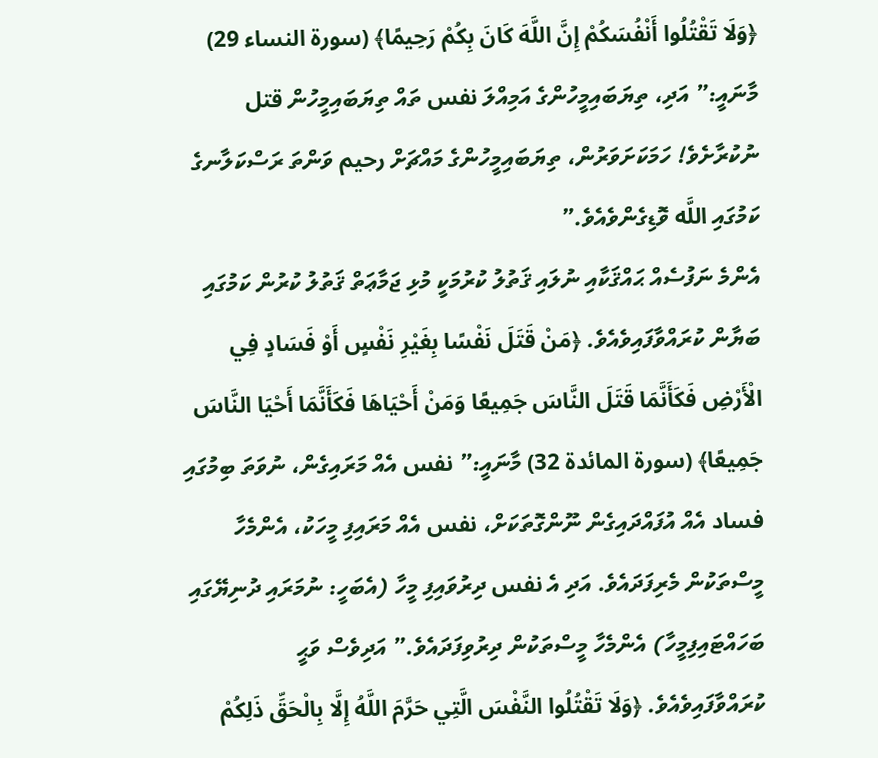﴿وَلَا تَقْتُلُوا أَنْفُسَكُمْ إِنَّ اللَّهَ كَانَ بِكُمْ رَحِيمًا﴾ (سورة النساء 29) މާނައީ:” އަދި، ތިޔަބައިމީހުންގެ އަމިއްލަ نفس ތައް ތިޔަބައިމީހުން قتل ނުކުރާށެވެ! ހަމަކަށަވަރުން، ތިޔަބައިމީހުންގެ މައްޗަށް رحيم ވަންތަ ރަސްކަލާނގެ ކަމުގައި اللَّه ވޮޑިގެންވެއެވެ.”
އެންމެ ނަފުސެއް ޙައްޤަކާއި ނުލައި ޤަތުލު ކުރުމަކީ މުޅި ޖަމާޢަތް ޤަތުލު ކުރުން ކަމުގައި ބަޔާން ކުރައްވާފައިވެއެވެ. ﴿مَنْ قَتَلَ نَفْسًا بِغَيْرِ نَفْسٍ أَوْ فَسَادٍ فِي الْأَرْضِ فَكَأَنَّمَا قَتَلَ النَّاسَ جَمِيعًا وَمَنْ أَحْيَاهَا فَكَأَنَّمَا أَحْيَا النَّاسَ جَمِيعًا﴾ (سورة المائدة 32) މާނައީ:” نفس އެއް މަރައިގެން، ނުވަތަ ބިމުގައި فساد އެއް އުފައްދައިގެން ނޫންގޮތަކަށް، نفس އެއް މަރައިފި މީހަކު، އެންމެހާ މީސްތަކުން މެރިފަދައެވެ. އަދި އެ نفس ދިރުވައިފި މީހާ (އެބަހީ: ނުމަރައި ދުނިޔޭގައި ބަހައްޓައިފިމީހާ) އެންމެހާ މީސްތަކުން ދިރުވިފަދައެވެ.” އަދިވެސް ވަޙީ ކުރައްވާފައިވެއެވެ. ﴿وَلَا تَقْتُلُوا النَّفْسَ الَّتِي حَرَّمَ اللَّهُ إِلَّا بِالْحَقِّ ذَلِكُمْ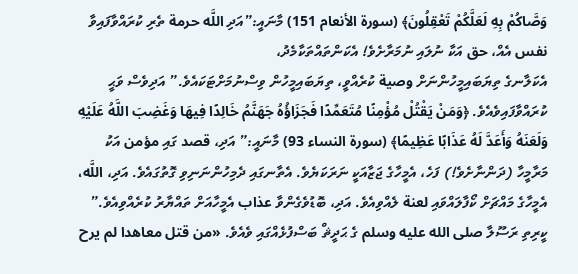وَصَّاكُمْ بِهِ لَعَلَّكُمْ تَعْقِلُونَ﴾ (سورة الأنعام 151) މާނައީ:”އަދި اللَّه حرمة ތެރި ކުރައްވާފައިވާ نفس އެއް، حق އަކާ ނުލައި ނުމަރާށެވެ! އެކަންތައްތަކާމެދު،
އެކަލާނގެ ތިޔަބައިމީހުންނަށް وصية ކުރެއްވީ، ތިޔަބައިމީހުން ވިސްނުމަށްޓަކައެވެ.” އަދިވެސް ވަޙީ ކުރައްވާފައިވެއެވެ. ﴿وَمَنْ يَقْتُلْ مُؤْمِنًا مُتَعَمِّدًا فَجَزَاؤُهُ جَهَنَّمُ خَالِدًا فِيهَا وَغَضِبَ اللَّهُ عَلَيْهِ وَلَعَنَهُ وَأَعَدَّ لَهُ عَذَابًا عَظِيمًا﴾ (سورة النساء 93) މާނައީ:” އަދި، قصد ގައި مؤمن އަކު މަރާމީހާ (ދަންނާށެވެ!) ފަހެ، އެމީހާގެ ޖަޒާއަކީ ނަރަކަޔެވެ. އެތާނގައި ދެމިހުންނަނިވި ގޮތުގައެވެ. އަދި، اللَّه، އެމީހާގެ މައްޗަށް ކޯފާލައްވައި لعنة ލެއްވިއެވެ. އަދި، ބޮޑުވެގެންވާ عذاب އެމީހާއަށް ތައްޔާރު ކުރެއްވިއެވެ.”
ކީރިތި ރަސޫލާ صلى الله عليه وسلم ގެ ޙަދީޘް ބަސްފުޅެއްގައި ވެއެވެ. «من قتل معاهدا لم يرح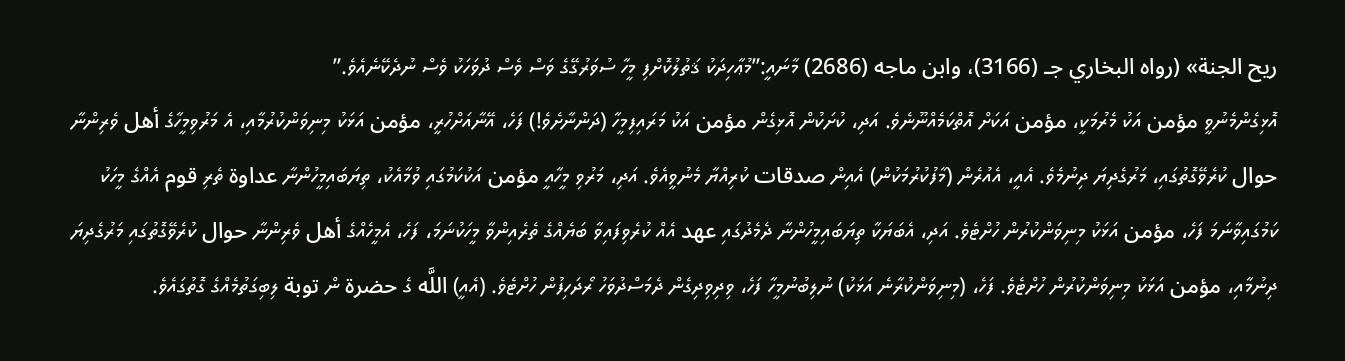ريح الجنة» (رواه البخاري جـ (3166)، وابن ماجه (2686) މާނައީ:”މުޢާހިދަކު ޤަތުލުކޮށްފި މީހާ ސުވަރުގޭގެ ވަސް ވެސް ދުވަހަކު ވެސް ނުދެކޭނެއެވެ.”
އޮޅިގެންމެނުވީ مؤمن އަކު މެރުމަކީ، مؤمن އަކަށް އޮތްކަމެއްނޫނެވެ. އަދި، ކުށަކުން އޮޅިގެން مؤمن އަކު މަރައިފިމީހާ (ދަންނާށެވެ!) ފަހެ، އޭނާއަށްހުރީ، مؤمن އަޅަކު މިނިވަންކުރުމާއި، އެ މަރުވިމީހާގެ أهل ވެރިންނާ حوال ކުރެވޭގޮތުގައި، މަރުގެދިޔަ ދިނުމެވެ. އެއީ، އެއުރެން (މާފުކުރުމަކުން) އެއިން صدقات ކުރިއްޔާ މެނުވީއެވެ. އަދި، މަރުވި މީހާއީ مؤمن އަކުކަމުގައި ވުމާއެކު، ތިޔަބައިމީހުންނާ عداوة ތެރި قوم އެއްގެ މީހަކު ކަމުގައިވާނަމަ ފަހެ، مؤمن އަޅަކު މިނިވަންކުރުން ހުށްޓެވެ. އަދި، އެބަޔަކާ ތިޔަބައިމީހުންނާ ދެމެދުގައި عهد އެއް ކުރެވިފައިވާ ބަޔެއްގެ ތެރެއިންވާ މީހަކުނަމަ، ފަހެ، އެމީހެއްގެ أهل ވެރިންނާ حوال ކުރެވޭގޮތުގައި މަރުގެދިޔަ ދިނުމާއި، مؤمن އަޅަކު މިނިވަންކުރުން ހުށްޓެވެ. ފަހެ، (މިނިވަންކުރާނެ އަޅަކު) ނުލިބުނުމީހާ ފަހެ، ވިދިވިދިގެން ދެމަސްދުވަހު ރޯދަހިފުން ހުށްޓެވެ. (އެއީ) اللَّه ގެ حضرة ން توبة ލިބިގަތުމެއްގެ ގޮތުގައެވެ.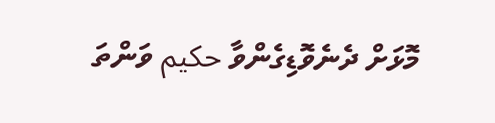މޮޅަށް ދެނެވޮޑިގެންވާ حكيم ވަންތަ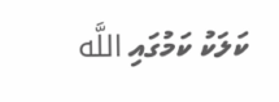ކަލަކު ކަމުގައި اللَّه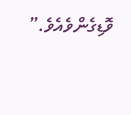ވޮޑިގެންވެއެވެ.”